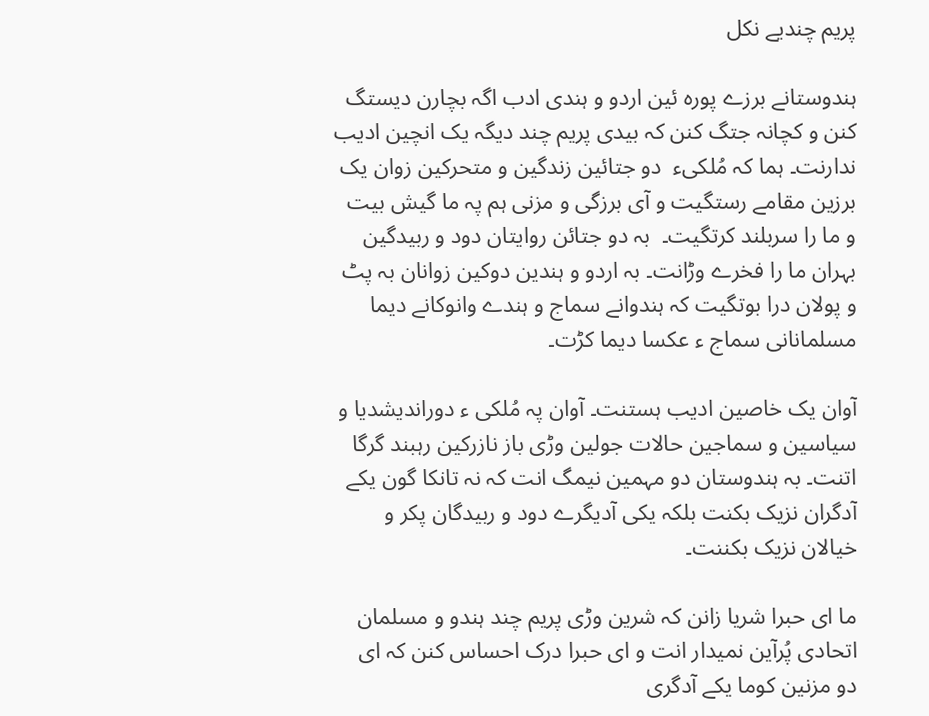پریم چندیے نکل

ہندوستانے برزے پورہ ئین اردو و ہندی ادب اگہ بچارن دیستگ کنن و کچانہ جتگ کنن کہ بیدی پریم چند دیگہ یک انچین ادیب ندارنت۔ ہما کہ مُلکیء  دو جتائین زندگین و متحرکین زوان یک برزین مقامے رستگیت و آی برزگی و مزنی ہم پہ ما گیش بیت و ما را سربلند کرتگیت۔  بہ دو جتائن روایتان دود و ربیدگین بہران ما را فخرے وڑانت۔ بہ اردو و ہندین دوکین زوانان بہ پٹ و پولان درا بوتگیت کہ ہندوانے سماج و ہندے وانوکانے دیما مسلمانانی سماج ء عکسا دیما کڑت۔

آوان یک خاصین ادیب ہستنت۔ آوان پہ مُلکی ء دوراندیشدیا و سیاسین و سماجین حالات جولین وڑی باز نازرکین رہبند گرگا اتنت۔ بہ ہندوستان دو مہمین نیمگ انت کہ نہ تانکا گون یکے آدگران نزیک بکنت بلکہ یکی آدیگرے دود و ربیدگان پکر و خیالان نزیک بکننت۔

ما ای حبرا شریا زانن کہ شرین وڑی پریم چند ہندو و مسلمان اتحادی پُرآین نمیدار انت و ای حبرا درک احساس کنن کہ ای دو مزنین کوما یکے آدگری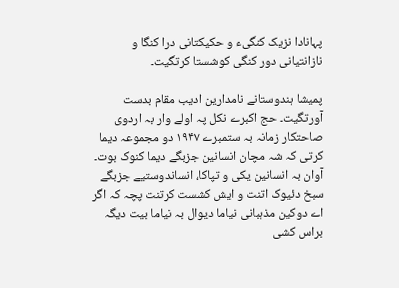پہانادا نزیک کنگیء و حکیکتانی درا کنگا و نازانتیانی دور کنگی کوشستا کرتگیت۔

پمیشا ہندوستانے نامدارین ادیب مقام بدست آورتگیت۔ حج اکبرے نکل پہ اولے وار بہ اردوی صاحتکار زمانہ بہ ستمبرے ۱۹۴۷ دو مجموعہ دیما کرتی کہ شہ مچان انسانین جزبگے دیما کنوک بوت۔ آوان بہ انسانین یکی و تپاکا، انساندوستیے جزبگے سبخ دئیوک اتنت و ایش کشست کرتنت پچہ کہ اگر اے دوکین مذہبانی نیاما دیوال بہ نیاما بیت دیگہ براس کشی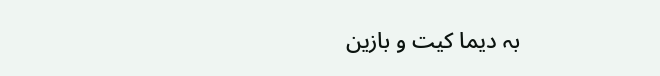بہ دیما کیت و بازین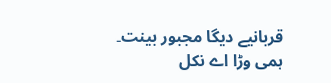قربانیے دیگا مجبور بینت۔ ہمی وڑا اے نکل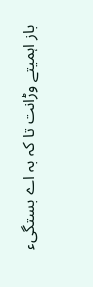باز اہمیتے وڑانت تا کہ بہ اے بستگیء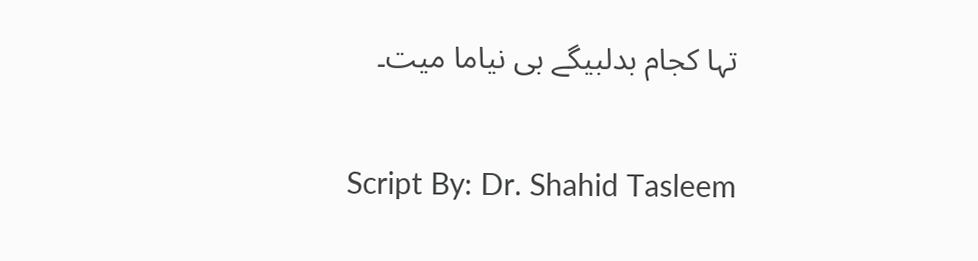تہا کجام بدلبیگے بی نیاما میت۔

Script By: Dr. Shahid Tasleem